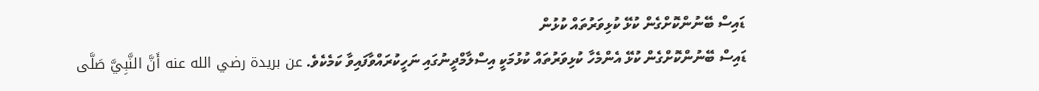ޑައިސް ބޭނުންކޮށްގެން ކުޅޭ ކުޅިވަރުތައް ކުޅުން
ޑައިސް ބޭނުންކޮށްގެން ކުޅޭ އެންމެހާ ކުޅިވަރުތައް ކުޅުމަކީ އިސްލާމްދީނުގައި ނަހީކުރައްވާފައިވާ ކަމެކެވެ. عن بريدة رضي الله عنه أَنَّ النَّبِيَّ صَلَّى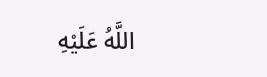اللَّهُ عَلَيْهِ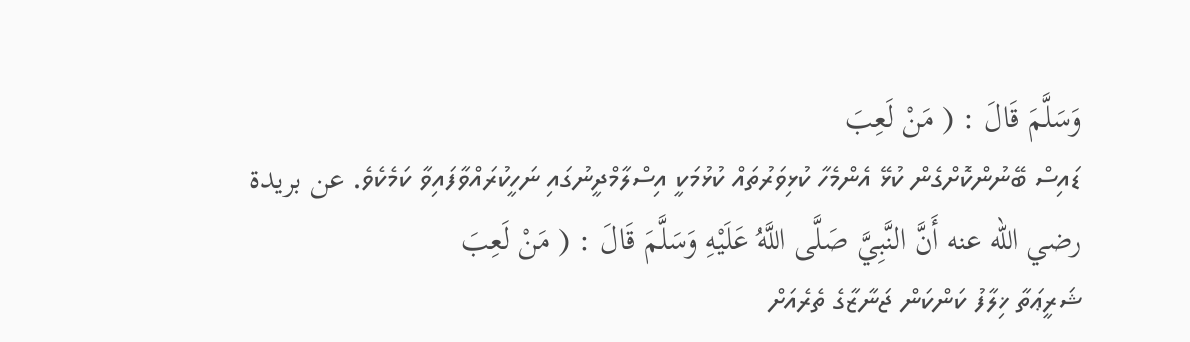وَسَلَّمَ قَالَ : ( مَنْ لَعِبَ
ޑައިސް ބޭނުންކޮށްގެން ކުޅޭ އެންމެހާ ކުޅިވަރުތައް ކުޅުމަކީ އިސްލާމްދީނުގައި ނަހީކުރައްވާފައިވާ ކަމެކެވެ. عن بريدة رضي الله عنه أَنَّ النَّبِيَّ صَلَّى اللَّهُ عَلَيْهِ وَسَلَّمَ قَالَ : ( مَنْ لَعِبَ
ޝަރީޢަތާ ޚިލާފު ކަންކަން ޖަނާޒާގެ ތެރެއަށް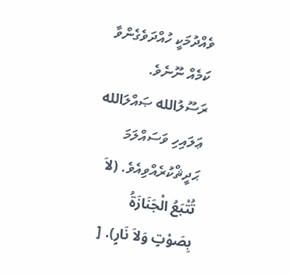ވެއްދުމަކީ ހުއްދަވެގެންވާ ކަމެއް ނޫނެވެ. ރަސޫލުالله ޞައްލަالله ޢަލައިހި ވަސައްލަމަ ޙަދީޘްކުރެއްވިއެވެ. (لاَ تُتْبَعُ الْجَنَازَةُ بِصَوْتٍ وَلاَ نَارٍ). [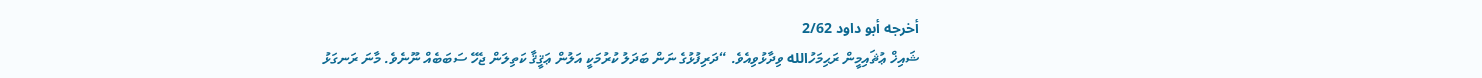أخرجه أبو داود 2/62
ޝައިޚް ޢުޘައިމީން ރަޙިމަހުالله ވިދާޅުވިއެވެ. “ދަރިފުޅުގެ ނަން ބަދަލު ކުރުމަކީ އަލުން ޢަޤީޤާ ކަތިލަން ޖެހޭ ސަބަބެއް ނޫނެވެ. މާނަ ރަނގަޅު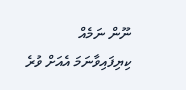ނޫން ނަމެއް ކިޔިފައިވާނަމަ އެއަށް ވުރެ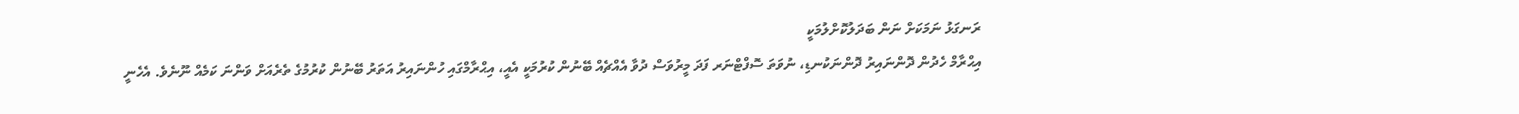ރަނގަޅު ނަމަކަށް ނަން ބަދަލުކޮށްލުމަކީ
އިޙްރާމް ހެދުން ދޮންނައިރު ދޮންނަކުނޑި، ނުވަތަ ސޮފްޓްނަރ ފަދަ މީރުވަސް ދުވާ އެއްޗެއް ބޭނުން ކުރުމަކީ އެއީ، އިޙްރާމްގައި ހުންނައިރު އަތަރު ބޭނުން ކުރުމުގެ ތެރެއަށް ވަންނަ ކަމެއް ނޫނެވެ. އެހެނީ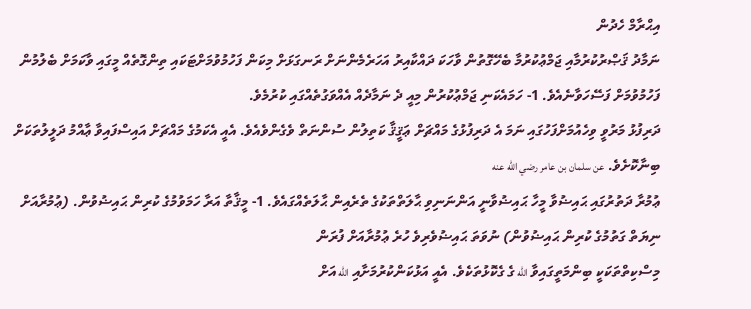އިޙްރާމް ހެދުން
ނަމާދު ޤަޞްރުކުރުމާއި ޖަމްޢުކުރުމާ ބެހޭގޮތުން ވާހަކަ ދައްކާއިރު އަހަރެމެންނަށް ރަނގަޅަށް މިކަން ފަހުމުވުމަށްޓަކައި ތިންގޮތެއް މީގައި ވާކަމަށް ބެލުމުން ފަހުމުވުމަށް ފަސޭހަވާނެއެވެ. 1- ހަމައެކަނި ޖަމްޢުކުރުން މިއީ ދެ ނަމާދެއް އެއްވަގުތެއްގައި ކުރުމެވެ.
ދަރިފުޅު މަރުވީ ވިހެއުމަށްފަހުގައި ނަމަ އެ ދަރިފުޅުގެ މައްޗަށް ޢަޤީޤާ ކަތިލުން ސުންނަތް ވެގެންވެއެވެ. އެއީ އެކަމުގެ މައްޗަށް އައިސްފައިވާ ޢާއްމު ދަލީލުތަކަށް ބިނާކޮށެވެ. عن سلمان بن عامر رضي الله عنه
ޢުމުރާ ދަތުރުގައި ޙައިޟުވާ މީހާ ޙައިޟުވާނީ އަންނަނިވި ޙާލަތްތަކުގެ ތެރެއިން ޙާލަތެއްގައެވެ. 1- މީޤާތާ އަރާ ހަމަވުމުގެ ކުރިން ޙައިޟުވުން. (ޢުމުރާއަށް ނިޔަތް ގަތުމުގެ ކުރިން ޙައިޟުވުން) ނުވަތަ ޙައިޟުވެރިވެ ހުރެ ޢުމުރާއަށް ފުރަން
މިސްކިތްތަކަކީ ބިންމަތީގައިވާ الله ގެ ގެކޮޅުތަކެވެ. އެއީ އަޅުކަންކުރުމަށާއި الله އަށް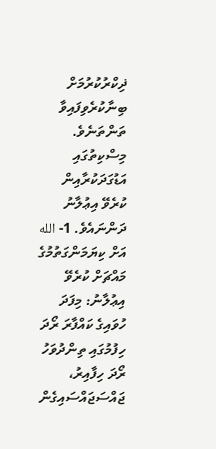ޛިކްރުކުރުމަށް ބިނާކުރެވިފައިވާ ތަންތަނެވެ. މިސްކިތުގައި އަޑުގަދަކުރާއިން ކުރެވޭ އިޢުލާނު ދަންނައެވެ. 1- الله އަށް ކިޔަމަންގަތުމުގެ މައްޗަށް ކުރެވޭ އިޢުލާނު: މިފަދަ
ހުވައިގެ ކައްފާރަ ރޯދަ ހިފުމުގައި ތިންދުވަހު ރޯދަ ހިފާއިރު، ޖައްސަޖައްސައިގެން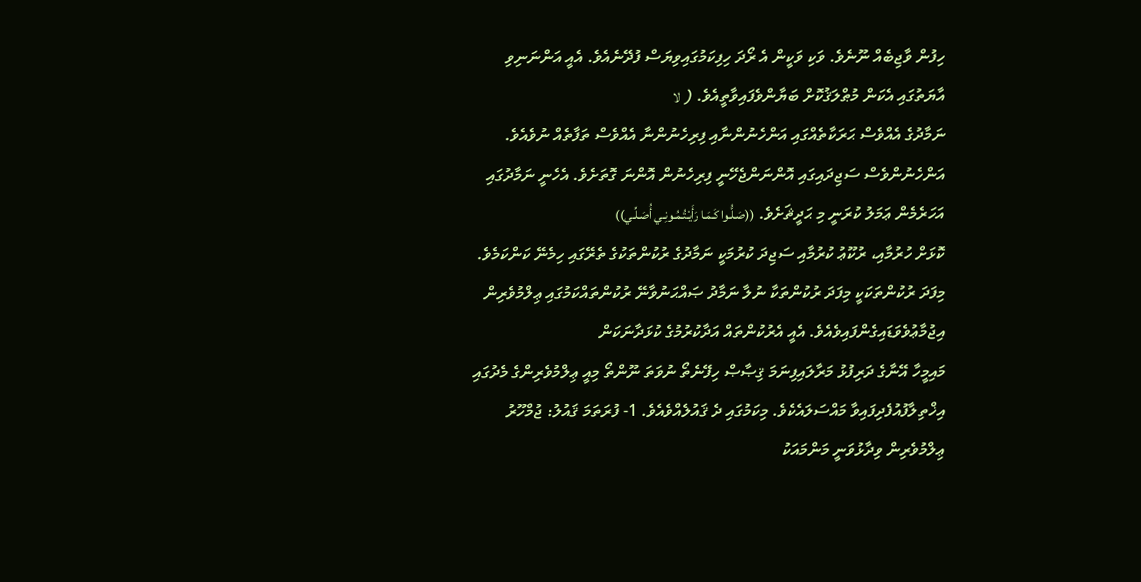ހިފުން ވާޖިބެއް ނޫނެވެ. ވަކި ވަކީން އެ ރޯދަ ހިފިކަމުގައިވިޔަސް ފުދޭނެއެވެ. އެއީ އަންނަނިވި އާޔަތުގައި އެކަން މުޠްލަޤުކޮށް ބަޔާންވެފައިވާތީއެވެ. ( لا
ނަމާދުގެ އެއްވެސް ޙަރަކާތެއްގައި އަންހެނުންނާއި ފިރިހެނުންނާ އެއްވެސް ތަފާތެއް ނުވެއެވެ. އަންހެނުންވެސް ސަޖިދައިގައި އޮންނަންޖެހޭނީ ފިރިހެނުން އޮންނަ ގޮތަށެވެ. އެހެނީ ނަމާދުގައި އަހަރެމެން ޢަމަލު ކުރަނީ މި ޙަދީޘަށެވެ. ((صَـلُّـوا كَـمَـا رَأَيْـتُـمُـونِـي أُصَـلِّـي))
ކޮޅަށް ހުރުމާއި، ރުކޫޢު ކުރުމާއި ސަޖިދަ ކުރުމަކީ ނަމާދުގެ ރުކުންތަކުގެ ތެރޭގައި ހިމެނޭ ކަންކަމެވެ. މިފަދަ ރުކުންތަކަކީ މިފަދަ ރުކުންތަކާ ނުލާ ނަމާދު ޞައްޙަނުވާނޭ ރުކުންތައްކަމުގައި ޢިލްމުވެރިން އިޖުމާޢުވެވަޑައިގެންފައިވެއެވެ. އެއީ އެރުކުންތައް އަދާކުރުމުގެ ކުޅަދާނަކަން
މައިމީހާ އޭނާގެ ދަރިފުޅު މަރާލައިފިނަމަ ޤިޞާޞް ހިފޭނެތޯ ނުވަތަ ނޫންތޯ މިއީ ޢިލްމުވެރިންގެ މެދުގައި އިޚްތިލާފުއުފެދިފައިވާ މައްސަލައެކެވެ. މިކަމުގައި ދެ ޤައުލެއްވެއެވެ. 1- ފުރަތަމަ ޤައުލު: ޖުމްހޫރު ޢިލްމުވެރިން ވިދާޅުވަނީ މަންމައަކު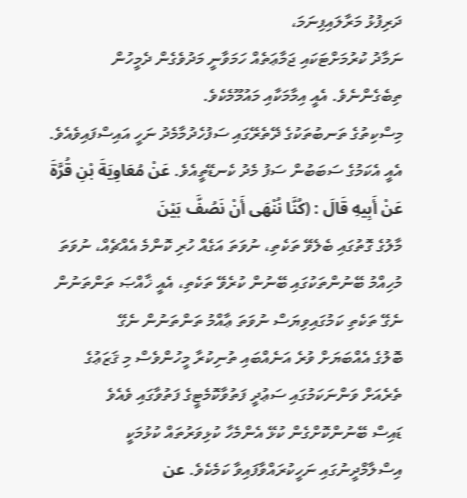ދަރިފުޅު މަރާލައިފިނަމަ،
ނަމާދު ކުރުމަށްޓަކައި ޖަމާޢަތެއް ހަމަވާނީ މަދުވެގެން ދެމީހުން ތިބެގެންނެވެ. އެއީ އިމާމަކާއި މައުމޫމެކެވެ.
މިސްކިތުގެ ތަނބުތަކުގެ ދޭތެރޭގައި ސަފުހެދުމާމެދު ނަހީ އައިސްފައިވެއެވެ. އެއީ އެކަމުގެ ސަބަބުން ސަފު މެދު ކެނޑޭތީއެވެ. عَنْ مُعَاوِيَةَ بْنِ قُرَّةَ عَنْ أَبِيهِ قَالَ : (كُنَّا نُنْهَى أَنْ نَصُفَّ بَيْنَ
މާލުގެ ގޮތުގައި ބެލެވޭ ތަކެތި، ނުވަތަ އަގެއް ހުރި ކޮންމެ އެއްޗެއް، ނުވަތަ މުހިއްމު ބޭނުންތަކުގައި ބޭނުން ކުރެވޭ ތަކެތި، އެއީ ޚާއްޞަ ތަންތަނުން ނެގޭ ތަކެތި ކަމުގައިވިޔަސް ނުވަތަ ޢާއްމު ތަންތަނުން ނެގޭ
ބޮލުގެ އެއްބަޔަށް ވުރެ އަނެއްބައި ތުނިކުރާ މީހުންވެސް މި ޤަޒަޢުގެ ތެރެއަށް ވަންނަކަމުގައި ސަޢުދީ ފަތުވާކޮމެޓީގެ ފަތުވާގައި ވެއެވެ
ޑައިސް ބޭނުންކޮށްގެން ކުޅޭ އެންމެހާ ކުޅިވަރުތައް ކުޅުމަކީ އިސްލާމްދީނުގައި ނަހީކުރައްވާފައިވާ ކަމެކެވެ. عن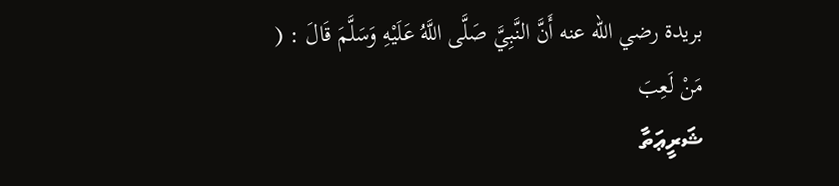بريدة رضي الله عنه أَنَّ النَّبِيَّ صَلَّى اللَّهُ عَلَيْهِ وَسَلَّمَ قَالَ : ( مَنْ لَعِبَ
ޝަރީޢަތާ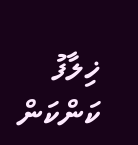ޚިލާފު ކަންކަން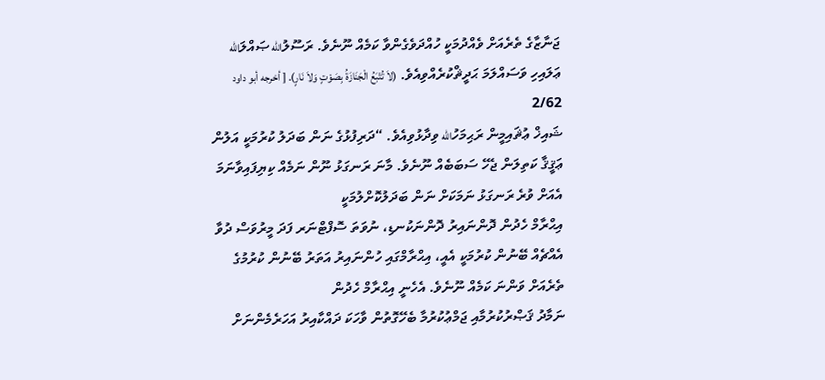ޖަނާޒާގެ ތެރެއަށް ވެއްދުމަކީ ހުއްދަވެގެންވާ ކަމެއް ނޫނެވެ. ރަސޫލުالله ޞައްލަالله ޢަލައިހި ވަސައްލަމަ ޙަދީޘްކުރެއްވިއެވެ. (لاَ تُتْبَعُ الْجَنَازَةُ بِصَوْتٍ وَلاَ نَارٍ). [ أخرجه أبو داود 2/62
ޝައިޚް ޢުޘައިމީން ރަޙިމަހުالله ވިދާޅުވިއެވެ. “ދަރިފުޅުގެ ނަން ބަދަލު ކުރުމަކީ އަލުން ޢަޤީޤާ ކަތިލަން ޖެހޭ ސަބަބެއް ނޫނެވެ. މާނަ ރަނގަޅު ނޫން ނަމެއް ކިޔިފައިވާނަމަ އެއަށް ވުރެ ރަނގަޅު ނަމަކަށް ނަން ބަދަލުކޮށްލުމަކީ
އިޙްރާމް ހެދުން ދޮންނައިރު ދޮންނަކުނޑި، ނުވަތަ ސޮފްޓްނަރ ފަދަ މީރުވަސް ދުވާ އެއްޗެއް ބޭނުން ކުރުމަކީ އެއީ، އިޙްރާމްގައި ހުންނައިރު އަތަރު ބޭނުން ކުރުމުގެ ތެރެއަށް ވަންނަ ކަމެއް ނޫނެވެ. އެހެނީ އިޙްރާމް ހެދުން
ނަމާދު ޤަޞްރުކުރުމާއި ޖަމްޢުކުރުމާ ބެހޭގޮތުން ވާހަކަ ދައްކާއިރު އަހަރެމެންނަށް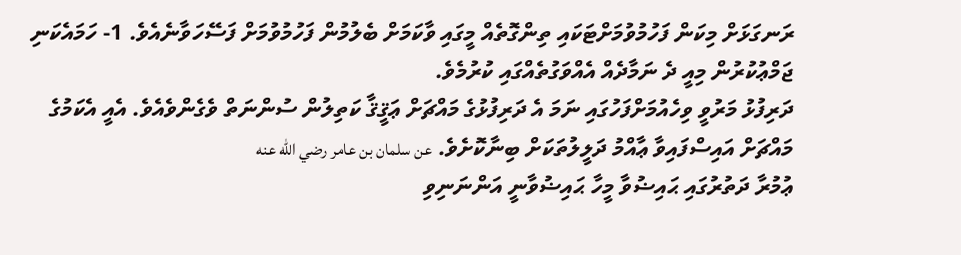ރަނގަޅަށް މިކަން ފަހުމުވުމަށްޓަކައި ތިންގޮތެއް މީގައި ވާކަމަށް ބެލުމުން ފަހުމުވުމަށް ފަސޭހަވާނެއެވެ. 1- ހަމައެކަނި ޖަމްޢުކުރުން މިއީ ދެ ނަމާދެއް އެއްވަގުތެއްގައި ކުރުމެވެ.
ދަރިފުޅު މަރުވީ ވިހެއުމަށްފަހުގައި ނަމަ އެ ދަރިފުޅުގެ މައްޗަށް ޢަޤީޤާ ކަތިލުން ސުންނަތް ވެގެންވެއެވެ. އެއީ އެކަމުގެ މައްޗަށް އައިސްފައިވާ ޢާއްމު ދަލީލުތަކަށް ބިނާކޮށެވެ. عن سلمان بن عامر رضي الله عنه
ޢުމުރާ ދަތުރުގައި ޙައިޟުވާ މީހާ ޙައިޟުވާނީ އަންނަނިވި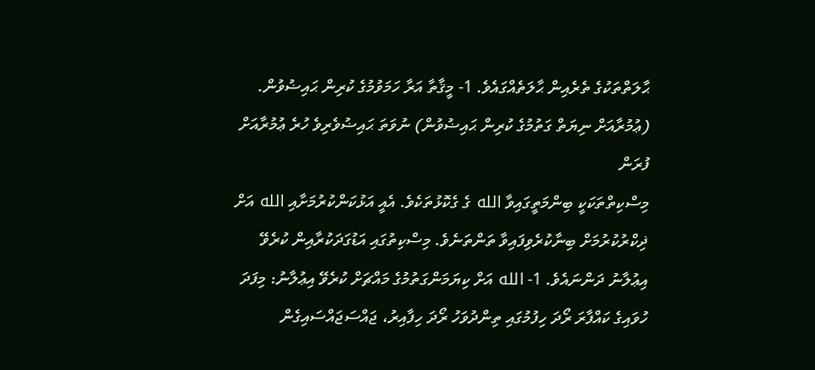ޙާލަތްތަކުގެ ތެރެއިން ޙާލަތެއްގައެވެ. 1- މީޤާތާ އަރާ ހަމަވުމުގެ ކުރިން ޙައިޟުވުން. (ޢުމުރާއަށް ނިޔަތް ގަތުމުގެ ކުރިން ޙައިޟުވުން) ނުވަތަ ޙައިޟުވެރިވެ ހުރެ ޢުމުރާއަށް ފުރަން
މިސްކިތްތަކަކީ ބިންމަތީގައިވާ الله ގެ ގެކޮޅުތަކެވެ. އެއީ އަޅުކަންކުރުމަށާއި الله އަށް ޛިކްރުކުރުމަށް ބިނާކުރެވިފައިވާ ތަންތަނެވެ. މިސްކިތުގައި އަޑުގަދަކުރާއިން ކުރެވޭ އިޢުލާނު ދަންނައެވެ. 1- الله އަށް ކިޔަމަންގަތުމުގެ މައްޗަށް ކުރެވޭ އިޢުލާނު: މިފަދަ
ހުވައިގެ ކައްފާރަ ރޯދަ ހިފުމުގައި ތިންދުވަހު ރޯދަ ހިފާއިރު، ޖައްސަޖައްސައިގެން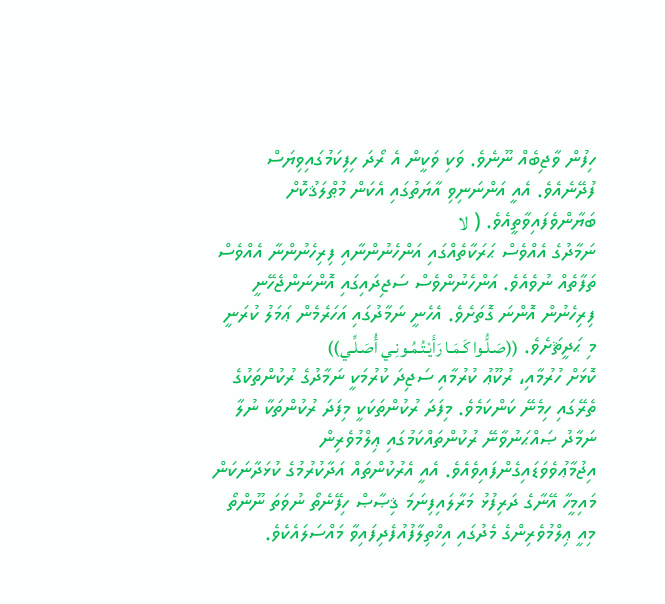ހިފުން ވާޖިބެއް ނޫނެވެ. ވަކި ވަކީން އެ ރޯދަ ހިފިކަމުގައިވިޔަސް ފުދޭނެއެވެ. އެއީ އަންނަނިވި އާޔަތުގައި އެކަން މުޠްލަޤުކޮށް ބަޔާންވެފައިވާތީއެވެ. ( لا
ނަމާދުގެ އެއްވެސް ޙަރަކާތެއްގައި އަންހެނުންނާއި ފިރިހެނުންނާ އެއްވެސް ތަފާތެއް ނުވެއެވެ. އަންހެނުންވެސް ސަޖިދައިގައި އޮންނަންޖެހޭނީ ފިރިހެނުން އޮންނަ ގޮތަށެވެ. އެހެނީ ނަމާދުގައި އަހަރެމެން ޢަމަލު ކުރަނީ މި ޙަދީޘަށެވެ. ((صَـلُّـوا كَـمَـا رَأَيْـتُـمُـونِـي أُصَـلِّـي))
ކޮޅަށް ހުރުމާއި، ރުކޫޢު ކުރުމާއި ސަޖިދަ ކުރުމަކީ ނަމާދުގެ ރުކުންތަކުގެ ތެރޭގައި ހިމެނޭ ކަންކަމެވެ. މިފަދަ ރުކުންތަކަކީ މިފަދަ ރުކުންތަކާ ނުލާ ނަމާދު ޞައްޙަނުވާނޭ ރުކުންތައްކަމުގައި ޢިލްމުވެރިން އިޖުމާޢުވެވަޑައިގެންފައިވެއެވެ. އެއީ އެރުކުންތައް އަދާކުރުމުގެ ކުޅަދާނަކަން
މައިމީހާ އޭނާގެ ދަރިފުޅު މަރާލައިފިނަމަ ޤިޞާޞް ހިފޭނެތޯ ނުވަތަ ނޫންތޯ މިއީ ޢިލްމުވެރިންގެ މެދުގައި އިޚްތިލާފުއުފެދިފައިވާ މައްސަލައެކެވެ.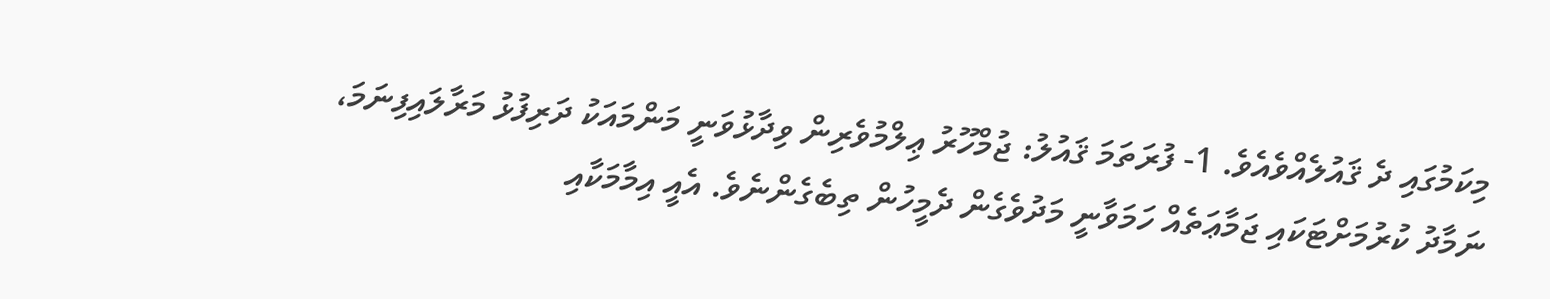މިކަމުގައި ދެ ޤައުލެއްވެއެވެ. 1- ފުރަތަމަ ޤައުލު: ޖުމްހޫރު ޢިލްމުވެރިން ވިދާޅުވަނީ މަންމައަކު ދަރިފުޅު މަރާލައިފިނަމަ،
ނަމާދު ކުރުމަށްޓަކައި ޖަމާޢަތެއް ހަމަވާނީ މަދުވެގެން ދެމީހުން ތިބެގެންނެވެ. އެއީ އިމާމަކާއި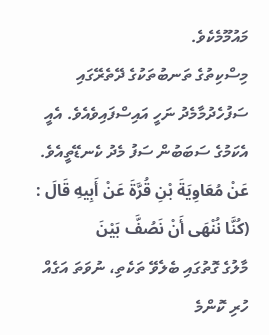މައުމޫމެކެވެ.
މިސްކިތުގެ ތަނބުތަކުގެ ދޭތެރޭގައި ސަފުހެދުމާމެދު ނަހީ އައިސްފައިވެއެވެ. އެއީ އެކަމުގެ ސަބަބުން ސަފު މެދު ކެނޑޭތީއެވެ. عَنْ مُعَاوِيَةَ بْنِ قُرَّةَ عَنْ أَبِيهِ قَالَ : (كُنَّا نُنْهَى أَنْ نَصُفَّ بَيْنَ
މާލުގެ ގޮތުގައި ބެލެވޭ ތަކެތި، ނުވަތަ އަގެއް ހުރި ކޮންމެ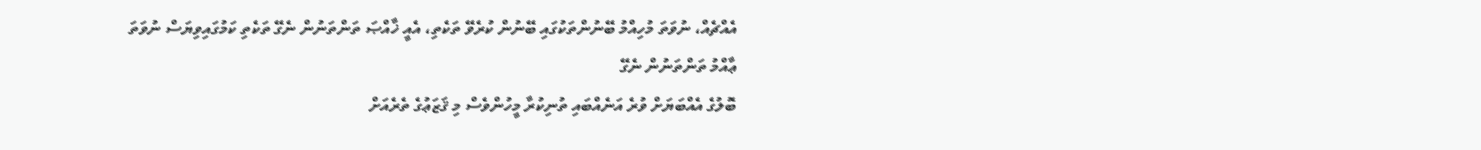އެއްޗެއް، ނުވަތަ މުހިއްމު ބޭނުންތަކުގައި ބޭނުން ކުރެވޭ ތަކެތި، އެއީ ޚާއްޞަ ތަންތަނުން ނެގޭ ތަކެތި ކަމުގައިވިޔަސް ނުވަތަ ޢާއްމު ތަންތަނުން ނެގޭ
ބޮލުގެ އެއްބަޔަށް ވުރެ އަނެއްބައި ތުނިކުރާ މީހުންވެސް މި ޤަޒަޢުގެ ތެރެއަށް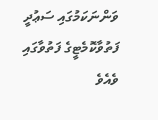ވަންނަކަމުގައި ސަޢުދީ ފަތުވާކޮމެޓީގެ ފަތުވާގައި ވެއެވެ